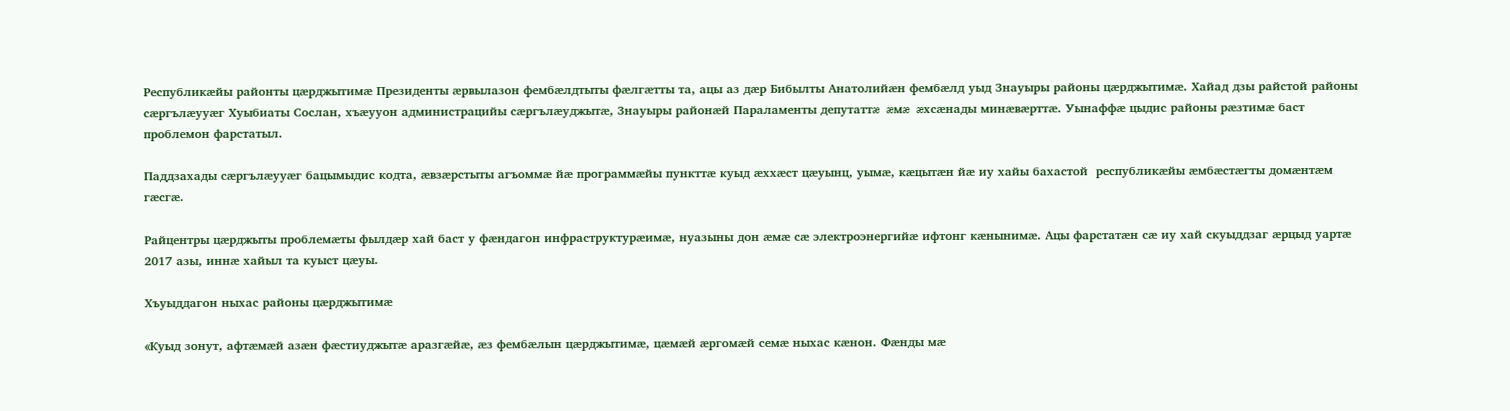Республикæйы районты цæрджытимæ Президенты æрвылазон фембæлдтыты фæлгæтты та, ацы аз дæр Бибылты Анатолийæн фембæлд уыд Знауыры районы цæрджытимæ. Хайад дзы райстой районы сæргълæууæг Хуыбиаты Сослан, хъæууон администрацийы сæргълæуджытæ, Знауыры районæй Параламенты депутаттæ æмæ æхсæнады минæвæрттæ. Уынаффæ цыдис районы рæзтимæ баст проблемон фарстатыл.

Паддзахады сæргълæууæг бацымыдис кодта, æвзæрстыты агъоммæ йæ программæйы пункттæ куыд æххæст цæуынц, уымæ, кæцытæн йæ иу хайы бахастой  республикæйы æмбæстæгты домæнтæм гæсгæ.

Райцентры цæрджыты проблемæты фылдæр хай баст у фæндагон инфраструктурæимæ, нуазыны дон æмæ сæ электроэнергийæ ифтонг кæнынимæ. Ацы фарстатæн сæ иу хай скуыддзаг æрцыд уартæ 2017 азы, иннæ хайыл та куыст цæуы.

Хъуыддагон ныхас районы цæрджытимæ

«Куыд зонут, афтæмæй азæн фæстиуджытæ аразгæйæ, æз фембæлын цæрджытимæ, цæмæй æргомæй семæ ныхас кæнон. Фæнды мæ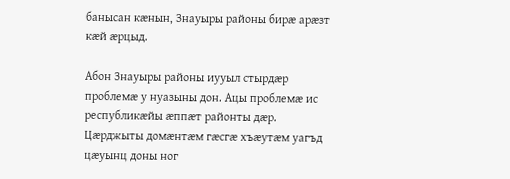банысан кæнын, Знауыры районы бирæ арæзт кæй æрцыд.

Абон Знауыры районы иууыл стырдæр проблемæ у нуазыны дон. Ацы проблемæ ис республикæйы æппæт районты дæр. Цæрджыты домæнтæм гæсгæ хъæутæм уагъд цæуынц доны ног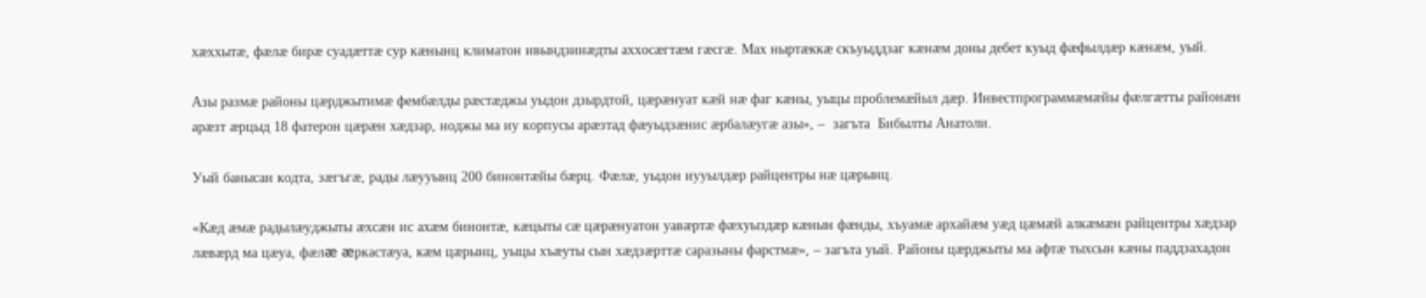хæххытæ, фæлæ бирæ суадæттæ сур кæнынц климатон ивындзинæдты аххосæгтæм гæсгæ. Мах ныртæккæ скъуыддзаг кæнæм доны дебет куыд фæфылдæр кæнæм, уый.

Азы размæ районы цæрджытимæ фембæлды рæстæджы уыдон дзырдтой, цæрæнуат кæй нæ фаг кæны, уыцы проблемæйыл дæр. Инвестпрограммæмæйы фæлгæтты районæн арæзт æрцыд 18 фатерон цæрæн хæдзар, ноджы ма иу корпусы арæзтад фæуыдзæнис æрбалæугæ азы», –  загъта  Бибылты Анатоли.

Уый банысан кодта, зæгъгæ, рады лæууынц 200 бинонтæйы бæрц. Фæлæ, уыдон иууылдæр райцентры нæ цæрынц.

«Кæд æмæ радылæуджыты æхсæн ис ахæм бинонтæ, кæцыты сæ цæрæнуатон уавæртæ фæхуыздæр кæнын фæнды, хъуамæ архайæм уæд цæмæй алкæмæн райцентры хæдзар лæвæрд ма цæуа, фæлæ æркастæуа, кæм цæрынц, уыцы хъæуты сын хæдзæрттæ саразыны фарстмæ», – загъта уый. Районы цæрджыты ма афтæ тыхсын кæны паддзахадон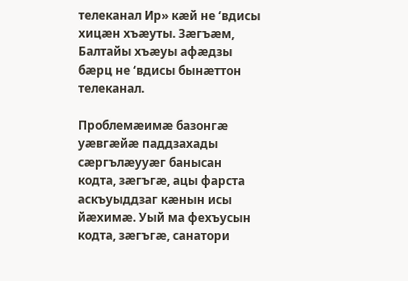телеканал Ир» кæй не ‘вдисы хицæн хъæуты. Зæгъæм, Балтайы хъæуы афæдзы бæрц не ‘вдисы бынæттон телеканал.

Проблемæимæ базонгæ уæвгæйæ паддзахады сæргълæууæг банысан кодта, зæгъгæ, ацы фарста аскъуыддзаг кæнын исы йæхимæ. Уый ма фехъусын кодта, зæгъгæ, санатори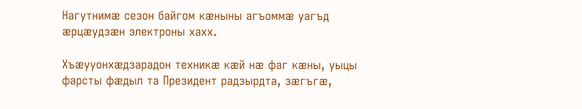Нагутнимæ сезон байгом кæныны агъоммæ уагъд æрцæудзæн электроны хахх.

Хъæууонхæдзарадон техникæ кæй нæ фаг кæны, уыцы фарсты фæдыл та Президент радзырдта, зæгъгæ,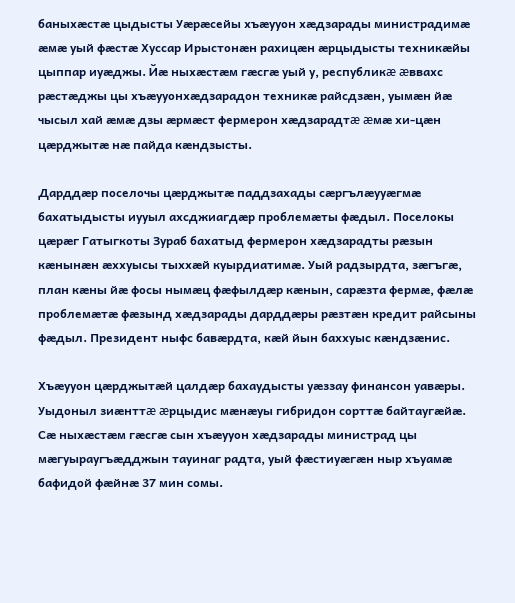баныхæстæ цыдысты Уæрæсейы хъæууон хæдзарады министрадимæ æмæ уый фæстæ Хуссар Ирыстонæн рахицæн æрцыдысты техникæйы цыппар иуæджы. Йæ ныхæстæм гæсгæ уый у, республикæ æввахс рæстæджы цы хъæууонхæдзарадон техникæ райсдзæн, уымæн йæ чысыл хай æмæ дзы æрмæст фермерон хæдзарадтæ æмæ хи-цæн цæрджытæ нæ пайда кæндзысты.

Дарддæр поселочы цæрджытæ паддзахады сæргълæууæгмæ бахатыдысты иууыл ахсджиагдæр проблемæты фæдыл. Поселокы цæрæг Гатыгкоты Зураб бахатыд фермерон хæдзарадты рæзын кæнынæн æххуысы тыххæй куырдиатимæ. Уый радзырдта, зæгъгæ, план кæны йæ фосы нымæц фæфылдæр кæнын, сарæзта фермæ, фæлæ проблемæтæ фæзынд хæдзарады дарддæры рæзтæн кредит райсыны фæдыл. Президент ныфс бавæрдта, кæй йын баххуыс кæндзæнис.

Хъæууон цæрджытæй цалдæр бахаудысты уæззау финансон уавæры. Уыдоныл зиæнттæ æрцыдис мæнæуы гибридон сорттæ байтаугæйæ. Сæ ныхæстæм гæсгæ сын хъæууон хæдзарады министрад цы мæгуыраугъæдджын тауинаг радта, уый фæстиуæгæн ныр хъуамæ бафидой фæйнæ 37 мин сомы.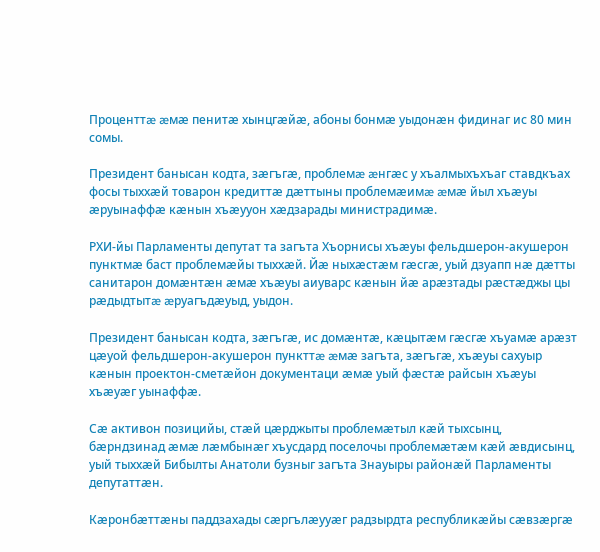Проценттæ æмæ пенитæ хынцгæйæ, абоны бонмæ уыдонæн фидинаг ис 80 мин сомы.

Президент банысан кодта, зæгъгæ, проблемæ æнгæс у хъалмыхъхъаг ставдкъах фосы тыххæй товарон кредиттæ дæттыны проблемæимæ æмæ йыл хъæуы æруынаффæ кæнын хъæууон хæдзарады министрадимæ.

РХИ-йы Парламенты депутат та загъта Хъорнисы хъæуы фельдшерон-акушерон пунктмæ баст проблемæйы тыххæй. Йæ ныхæстæм гæсгæ, уый дзуапп нæ дæтты санитарон домæнтæн æмæ хъæуы аиуварс кæнын йæ арæзтады рæстæджы цы рæдыдтытæ æруагъдæуыд, уыдон.

Президент банысан кодта, зæгъгæ, ис домæнтæ, кæцытæм гæсгæ хъуамæ арæзт цæуой фельдшерон-акушерон пункттæ æмæ загъта, зæгъгæ, хъæуы сахуыр кæнын проектон-сметæйон документаци æмæ уый фæстæ райсын хъæуы хъæуæг уынаффæ.

Сæ активон позицийы, стæй цæрджыты проблемæтыл кæй тыхсынц, бæрндзинад æмæ лæмбынæг хъусдард поселочы проблемæтæм кæй æвдисынц, уый тыххæй Бибылты Анатоли бузныг загъта Знауыры районæй Парламенты депутаттæн.

Кæронбæттæны паддзахады сæргълæууæг радзырдта республикæйы сæвзæргæ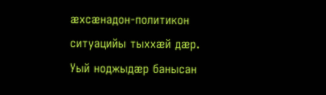æхсæнадон-политикон ситуацийы тыххæй дæр. Уый ноджыдæр банысан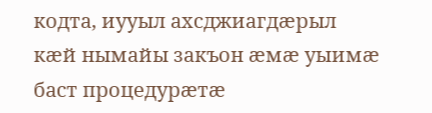кодта, иууыл ахсджиагдæрыл кæй нымайы закъон æмæ уыимæ баст процедурæтæ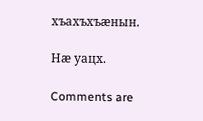хъахъхъæнын.

Нæ уацх.

Comments are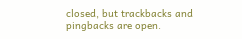closed, but trackbacks and pingbacks are open.